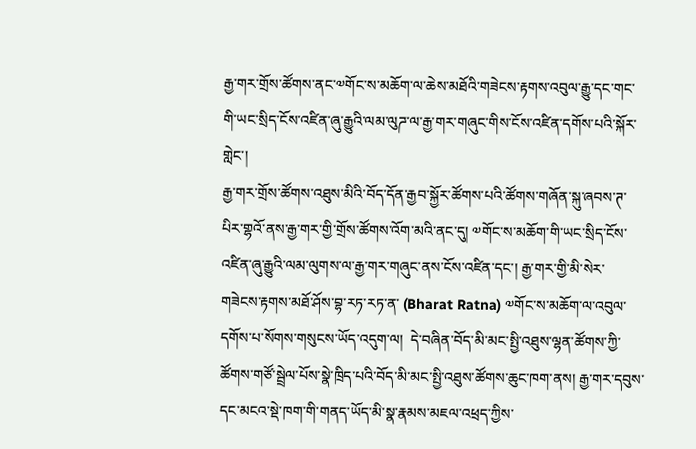རྒྱ་གར་གྲོས་ཚོགས་ནང་༧གོང་ས་མཆོག་ལ་ཆེས་མཐོའི་གཟེངས་རྟགས་འབུལ་རྒྱུ་དང་གང་གི་ཡང་སྲིད་ངོས་འཛིན་ཞུ་རྒྱུའི་ལམ་ལུཌ་ལ་རྒྱ་གར་གཞུང་གིས་ངོས་འཛིན་དགོས་པའི་སྐོར་གླེང་།
རྒྱ་གར་གྲོས་ཚོགས་འཐུས་མིའི་བོད་དོན་རྒྱབ་སྐྱོར་ཚོགས་པའི་ཚོགས་གཞོན་སྐུ་ཞབས་ཊ་པིར་གྷའོ་ནས་རྒྱ་གར་གྱི་གྲོས་ཚོགས་འོག་མའི་ནང་དུ། ༧གོང་ས་མཆོག་གི་ཡང་སྲིད་ངོས་འཛིན་ཞུ་རྒྱུའི་ལམ་ལུགས་ལ་རྒྱ་གར་གཞུང་ནས་ངོས་འཛིན་དང་། རྒྱ་གར་གྱི་མི་སེར་གཟེངས་རྟགས་མཐོ་ཤོས་བྷ་རཏ་རཏ་ན་ (Bharat Ratna) ༧གོང་ས་མཆོག་ལ་འབུལ་དགོས་པ་སོགས་གསུངས་ཡོད་འདུག་ལ།  དེ་བཞིན་བོད་མི་མང་སྤྱི་འཐུས་ལྷན་ཚོགས་ཀྱི་ཚོགས་གཙོ་སྦྲེལ་པོས་སྣེ་ཁྲིད་པའི་བོད་མི་མང་སྤྱི་འཐུས་ཚོགས་ཆུང་ཁག་ནས། རྒྱ་གར་དབུས་དང་མངའ་སྡེ་ཁག་གི་གནད་ཡོད་མི་སྣ་རྣམས་མཇལ་འཕྲད་ཀྱིས་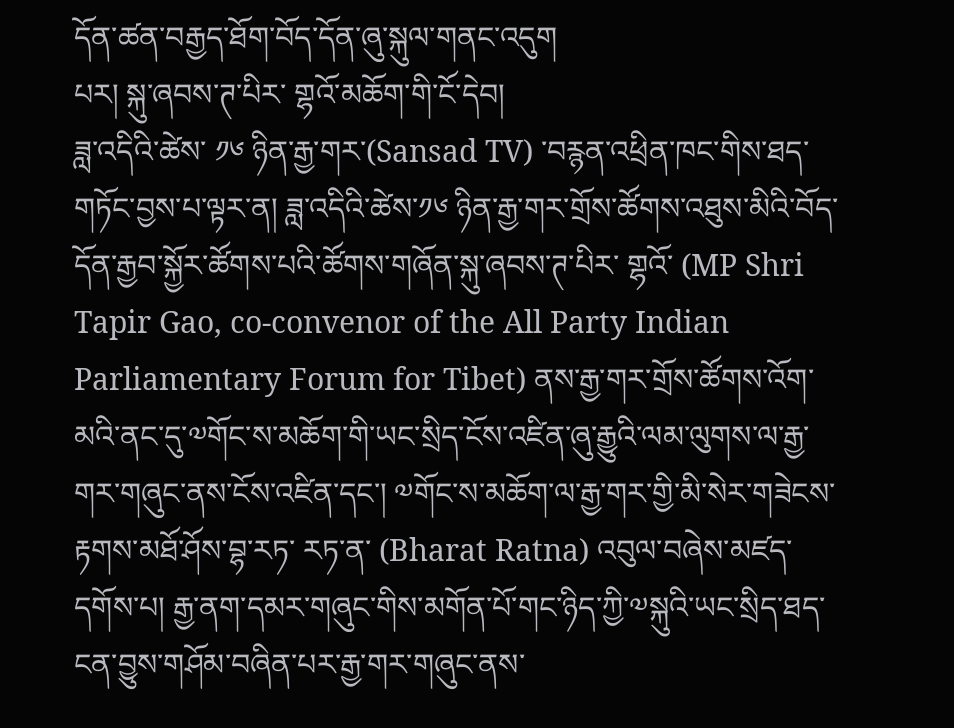དོན་ཚན་བརྒྱད་ཐོག་བོད་དོན་ཞུ་སྐུལ་གནང་འདུག
པར། སྐུ་ཞབས་ཊ་པིར་ གྷའོ་མཆོག་གི་ངོ་དེབ།
ཟླ་འདིའི་ཚེས་ ༡༦ ཉིན་རྒྱ་གར་(Sansad TV) ་བརྙན་འཕྲིན་ཁང་གིས་ཐད་གཏོང་བྱས་པ་ལྟར་ན། ཟླ་འདིའི་ཚེས་༡༦ ཉིན་རྒྱ་གར་གྲོས་ཚོགས་འཐུས་མིའི་བོད་དོན་རྒྱབ་སྐྱོར་ཚོགས་པའི་ཚོགས་གཞོན་སྐུ་ཞབས་ཊ་པིར་ གྷའོ་ (MP Shri Tapir Gao, co-convenor of the All Party Indian Parliamentary Forum for Tibet) ནས་རྒྱ་གར་གྲོས་ཚོགས་འོག་མའི་ནང་དུ་༧གོང་ས་མཆོག་གི་ཡང་སྲིད་ངོས་འཛིན་ཞུ་རྒྱུའི་ལམ་ལུགས་ལ་རྒྱ་གར་གཞུང་ནས་ངོས་འཛིན་དང་། ༧གོང་ས་མཆོག་ལ་རྒྱ་གར་གྱི་མི་སེར་གཟེངས་རྟགས་མཐོ་ཤོས་བྷ་རཏ་ རཏ་ན་ (Bharat Ratna) འབུལ་བཞེས་མཛད་དགོས་པ། རྒྱ་ནག་དམར་གཞུང་གིས་མགོན་པོ་གང་ཉིད་ཀྱི་༧སྐུའི་ཡང་སྲིད་ཐད་ངན་བྱུས་གཤོམ་བཞིན་པར་རྒྱ་གར་གཞུང་ནས་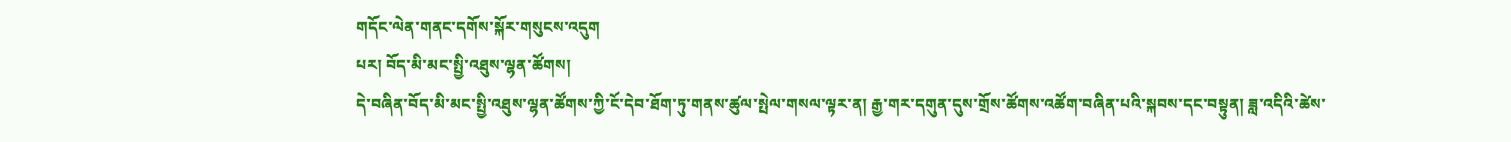གདོང་ལེན་གནང་དགོས་སྐོར་གསུངས་འདུག
པར། བོད་མི་མང་སྤྱི་འཐུས་ལྷན་ཚོགས།
དེ་བཞིན་བོད་མི་མང་སྤྱི་འཐུས་ལྷན་ཚོགས་ཀྱི་ངོ་དེབ་ཐོག་ཏུ་གནས་ཚུལ་སྤེལ་གསལ་ལྟར་ན། རྒྱ་གར་དགུན་དུས་གྲོས་ཚོགས་འཚོག་བཞིན་པའི་སྐབས་དང་བསྟུན། ཟླ་འདིའི་ཚེས་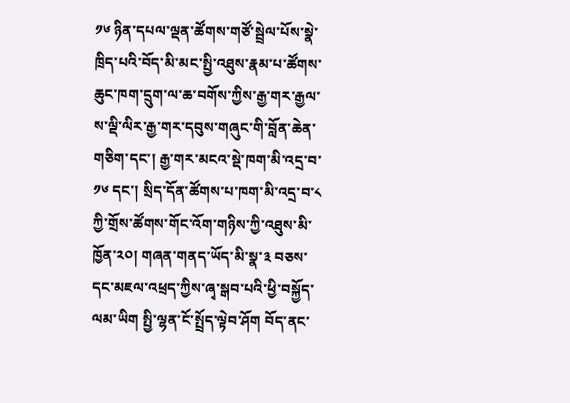༡༦ ཉིན་དཔལ་ལྡན་ཚོགས་གཙོ་སྦྲེལ་པོས་སྣེ་ཁྲིད་པའི་བོད་མི་མང་སྤྱི་འཐུས་རྣམ་པ་ཚོགས་ཆུང་ཁག་དྲུག་ལ་ཆ་བགོས་ཀྱིས་རྒྱ་གར་རྒྱལ་ས་ལྡི་ལིར་རྒྱ་གར་དབུས་གཞུང་གི་བློན་ཆེན་གཅིག་དང་། རྒྱ་གར་མངའ་སྡེ་ཁག་མི་འདྲ་བ་༡༦ དང་། སྲིད་དོན་ཚོགས་པ་ཁག་མི་འདྲ་བ་༨ ཀྱི་གྲོས་ཚོགས་གོང་འོག་གཉིས་ཀྱི་འཐུས་མི་ཁྱོན་༢༠། གཞན་གནད་ཡོད་མི་སྣ་༣ བཅས་དང་མཇལ་འཕྲད་ཀྱིས་ཞྭ་སྒབ་པའི་ཕྱི་བསྐྱོད་ལམ་ཡིག སྤྱི་ལྷན་ངོ་སྤྲོད་ལྟེབ་ཤོག བོད་ནང་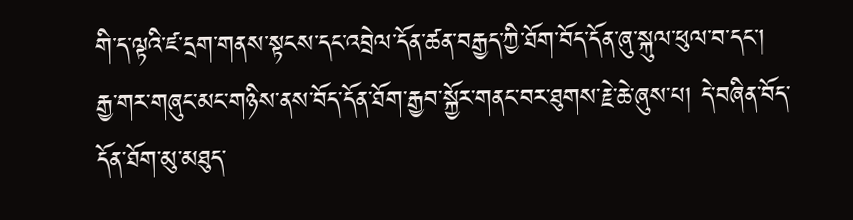གི་ད་ལྟའི་ཛ་དྲག་གནས་སྟངས་དང་འབྲེལ་དོན་ཚན་བརྒྱད་ཀྱི་ཐོག་བོད་དོན་ཞུ་སྐུལ་ཕུལ་བ་དང་། རྒྱ་གར་གཞུང་མང་གཉིས་ནས་བོད་དོན་ཐོག་རྒྱབ་སྐྱོར་གནང་བར་ཐུགས་རྗེ་ཆེ་ཞུས་པ། དེ་བཞིན་བོད་དོན་ཐོག་མུ་མཐུད་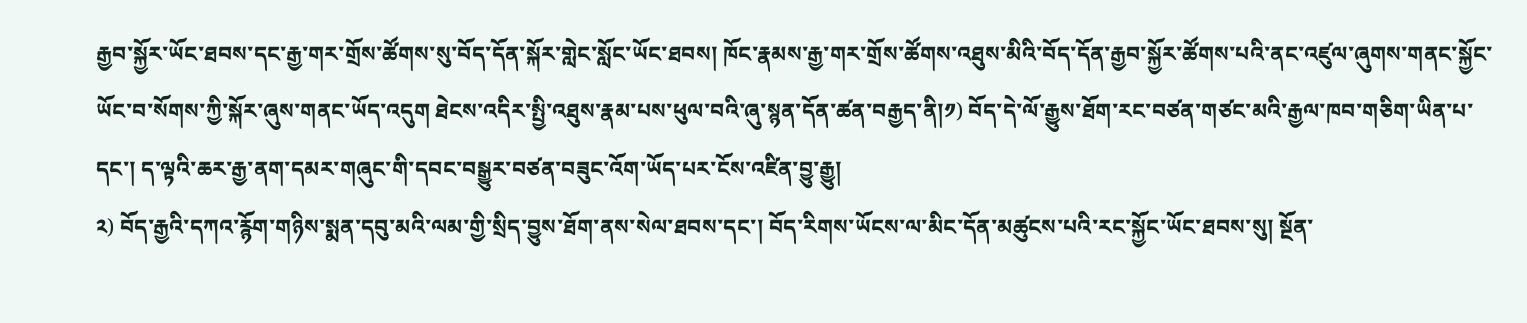རྒྱབ་སྐྱོར་ཡོང་ཐབས་དང་རྒྱ་གར་གྲོས་ཚོགས་སུ་བོད་དོན་སྐོར་གླེང་སློང་ཡོང་ཐབས། ཁོང་རྣམས་རྒྱ་གར་གྲོས་ཚོགས་འཐུས་མིའི་བོད་དོན་རྒྱབ་སྐྱོར་ཚོགས་པའི་ནང་འཛུལ་ཞུགས་གནང་སྐྱོང་ཡོང་བ་སོགས་ཀྱི་སྐོར་ཞུས་གནང་ཡོད་འདུག ཐེངས་འདིར་སྤྱི་འཐུས་རྣམ་པས་ཕུལ་བའི་ཞུ་སྙན་དོན་ཚན་བརྒྱད་ནི།༡) བོད་དེ་ལོ་རྒྱུས་ཐོག་རང་བཙན་གཙང་མའི་རྒྱལ་ཁབ་གཅིག་ཡིན་པ་དང་། ད་ལྟའི་ཆར་རྒྱ་ནག་དམར་གཞུང་གི་དབང་བསྒྱུར་བཙན་བཟུང་འོག་ཡོད་པར་ངོས་འཛིན་བྱུ་རྒྱུ།
༢) བོད་རྒྱའི་དཀའ་རྙོག་གཉིས་སྨན་དབུ་མའི་ལམ་གྱི་སྲིད་བྱུས་ཐོག་ནས་སེལ་ཐབས་དང་། བོད་རིགས་ཡོངས་ལ་མིང་དོན་མཚུངས་པའི་རང་སྐྱོང་ཡོང་ཐབས་སུ། སྔོན་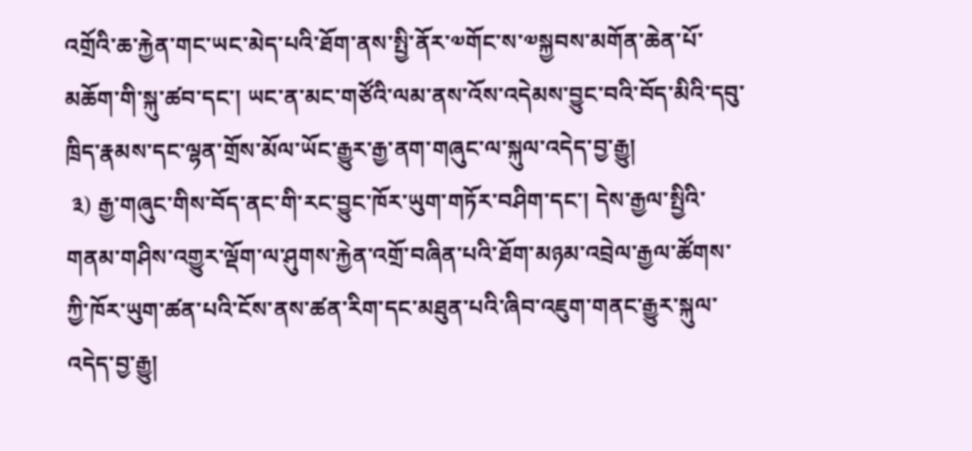འགྲོའི་ཆ་རྐྱེན་གང་ཡང་མེད་པའི་ཐོག་ནས་སྤྱི་ནོར་༧གོང་ས་༧སྐྱབས་མགོན་ཆེན་པོ་མཆོག་གི་སྐུ་ཚབ་དང་། ཡང་ན་མང་གཙོའི་ལམ་ནས་འོས་འདེམས་བྱུང་བའི་བོད་མིའི་དབུ་ཁྲིད་རྣམས་དང་ལྷན་གྲོས་མོལ་ཡོང་རྒྱུར་རྒྱ་ནག་གཞུང་ལ་སྐུལ་འདེད་བྱ་རྒྱུ།
 ༣) རྒྱ་གཞུང་གིས་བོད་ནང་གི་རང་བྱུང་ཁོར་ཡུག་གཏོར་བཤིག་དང་། དེས་རྒྱལ་སྤྱིའི་གནམ་གཤིས་འགྱུར་ལྡོག་ལ་ཤུགས་རྐྱེན་འགྲོ་བཞིན་པའི་ཐོག་མཉམ་འབྲེལ་རྒྱལ་ཚོགས་ཀྱི་ཁོར་ཡུག་ཚན་པའི་ངོས་ནས་ཚན་རིག་དང་མཐུན་པའི་ཞིབ་འཇུག་གནང་རྒྱུར་སྐུལ་འདེད་བྱ་རྒྱུ།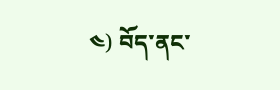༤) བོད་ནང་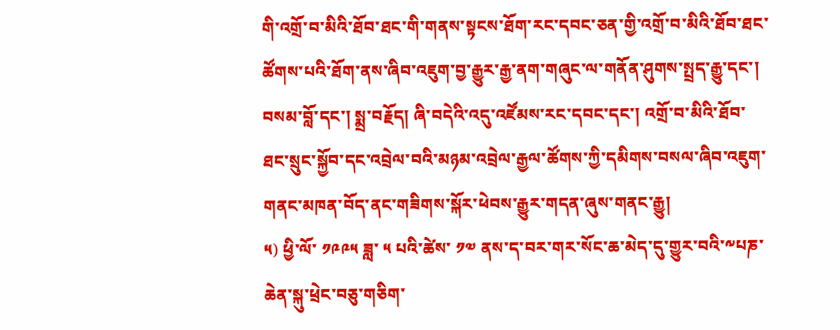གི་འགྲོ་བ་མིའི་ཐོབ་ཐང་གི་གནས་སྟངས་ཐོག་རང་དབང་ཅན་གྱི་འགྲོ་བ་མིའི་ཐོབ་ཐང་ཚོགས་པའི་ཐོག་ནས་ཞིབ་འཇུག་བྱ་རྒྱུར་རྒྱ་ནག་གཞུང་ལ་གནོན་ཤུགས་སྤྲད་རྒྱུ་དང་། བསམ་བློ་དང་། སྨྲ་བརྗོད། ཞི་བདེའི་འདུ་འཛོམས་རང་དབང་དང་། འགྲོ་བ་མིའི་ཐོབ་ཐང་སྲུང་སྐྱོབ་དང་འབྲེལ་བའི་མཉམ་འབྲེལ་རྒྱལ་ཚོགས་ཀྱི་དམིགས་བསལ་ཞིབ་འཇུག་གནང་མཁན་བོད་ནང་གཟིགས་སྐོར་ཕེབས་རྒྱུར་གདན་ཞུས་གནང་རྒྱུ།
༥) ཕྱི་ལོ་ ༡༩༩༥ ཟླ་ ༥ པའི་ཚེས་ ༡༧ ནས་ད་བར་གར་སོང་ཆ་མེད་དུ་གྱུར་བའི་༸པཎ་ཆེན་སྐུ་ཕྲེང་བཅུ་གཅིག་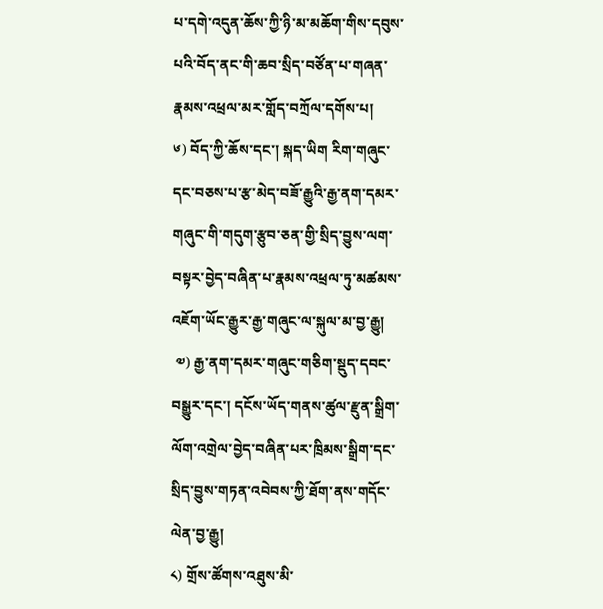པ་དགེ་འདུན་ཆོས་ཀྱི་ཉི་མ་མཆོག་གིས་དབུས་པའི་བོད་ནང་གི་ཆབ་སྲིད་བཙོན་པ་གཞན་རྣམས་འཕྲལ་མར་གློད་བཀྲོལ་དགོས་པ།
༦) བོད་ཀྱི་ཆོས་དང་། སྐད་ཡིག རིག་གཞུང་དང་བཅས་པ་རྩ་མེད་བཟོ་རྒྱུའི་རྒྱ་ནག་དམར་གཞུང་གི་གདུག་རྩུབ་ཅན་གྱི་སྲིད་བྱུས་ལག་བསྟར་བྱེད་བཞིན་པ་རྣམས་འཕྲལ་ཏུ་མཚམས་འཇོག་ཡོང་རྒྱུར་རྒྱ་གཞུང་ལ་སྐུལ་མ་བྱ་རྒྱུ།
 ༧) རྒྱ་ནག་དམར་གཞུང་གཅིག་སྡུད་དབང་བསྒྱུར་དང་། དངོས་ཡོད་གནས་ཚུལ་རྫུན་སྒྲིག་ལོག་འགྲེལ་བྱེད་བཞིན་པར་ཁྲིམས་སྒྲིག་དང་སྲིད་བྱུས་གཏན་འབེབས་ཀྱི་ཐོག་ནས་གདོང་ལེན་བྱ་རྒྱུ།
༨) གྲོས་ཚོགས་འཐུས་མི་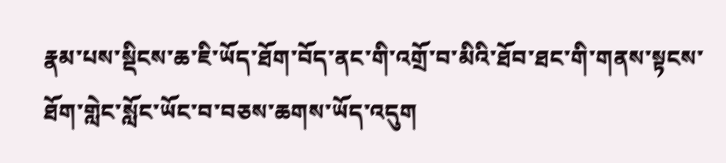རྣམ་པས་སྡིངས་ཆ་ཇི་ཡོད་ཐོག་བོད་ནང་གི་འགྲོ་བ་མིའི་ཐོབ་ཐང་གི་གནས་སྟངས་ཐོག་གླེང་སློང་ཡོང་བ་བཅས་ཆགས་ཡོད་འདུག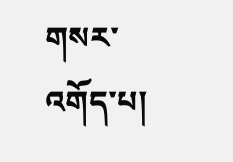གསར་འགོད་པ།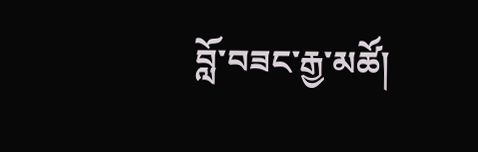བློ་བཟང་རྒྱ་མཚོ།